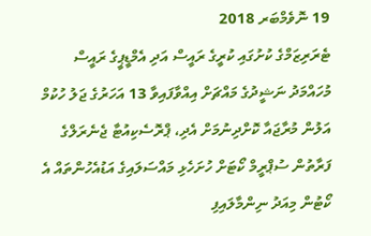19 ނޮވެމްބަރ 2018
ޓެރަރިޒަމްގެ ކުށުގައި ކުރީގެ ރައީސް އަދި އެމްޑީޕީގެ ރައީސް މުހައްމަދު ނަޝީދުގެ މައްޗަށް އިއްވާފައިވާ 13 އަހަރުގެ ޖަލު ހުކުމް އަލުން މުރާޖައާ ކޮށްދިނުމަށް އެދި، ޕްރޮސެކިއުޓާ ޖެނެރަލްގެ ފަރާތުން ސުޕްރީމް ކޯޓަށް ހުށަހެޅި މައްސަލައިގެ އަޑުއެހުންތައް އެ ކޯޓުން މިއަދު ނިންމާލައިފި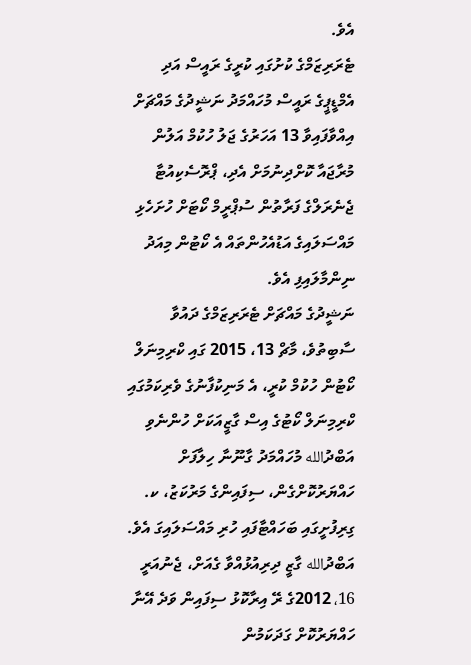އެވެ.
ޓެރަރިޒަމްގެ ކުށުގައި ކުރީގެ ރައީސް އަދި އެމްޑީޕީގެ ރައީސް މުހައްމަދު ނަޝީދުގެ މައްޗަށް އިއްވާފައިވާ 13 އަހަރުގެ ޖަލު ހުކުމް އަލުން މުރާޖައާ ކޮށްދިނުމަށް އެދި، ޕްރޮސެކިއުޓާ ޖެނެރަލްގެ ފަރާތުން ސުޕްރީމް ކޯޓަށް ހުށަހެޅި މައްސަލައިގެ އަޑުއެހުންތައް އެ ކޯޓުން މިއަދު ނިންމާލައިފި އެވެ.
ނަޝީދުގެ މައްޗަށް ޓެރަރިޒަމްގެ ދައުވާ ސާބިތުވެ، މާޗް 13، 2015 ގައި ކްރިމިނަލް ކޯޓުން ހުކުމް ކުރީ، އެ މަނިކުފާނުގެ ވެރިކަމުގައި ކްރިމިނަލް ކޯޓުގެ އިސް ގާޒީއަކަށް ހުންނެވި އަބްދުالله މުހައްމަދު ގާނޫނާ ހިލާފަށް ހައްޔަރުކޮށްގެން، ސިފައިންގެ މަރުކަޒު، ކ. ގިރިފުށީގައި ބަހައްޓާފައި ހުރި މައްސަލައިގަ އެވެ.
އަބްދުالله ގާޒީ ދިރިއުޅުއްވާ ގެއަށް، ޖެނުއަރީ 16، 2012ގެ ރޭ އިރާކޮޅު ސިފައިން ވަދެ އޭނާ ހައްޔަރުކޮށް ގަދަކަމުން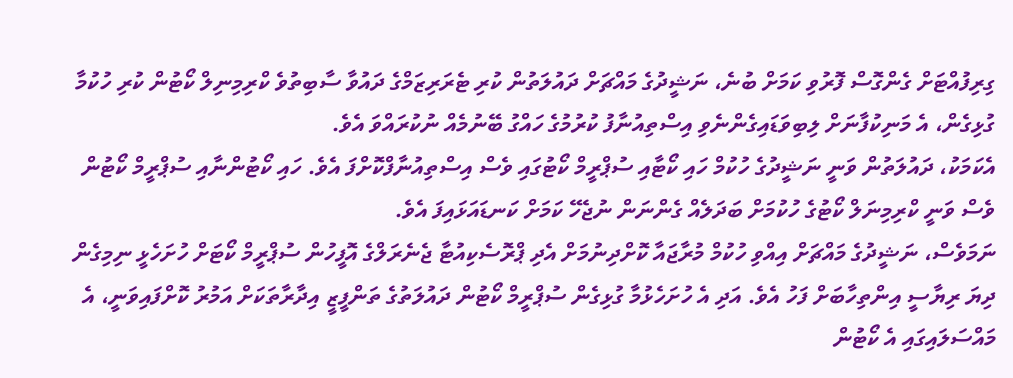ގިރިފުއްޓަށް ގެންގޮސް ފޮރުވި ކަމަށް ބުނެ، ނަޝީދުގެ މައްޗަށް ދައުލަތުން ކުރި ޓެރަރިޒަމްގެ ދައުވާ ސާބިތުވެ ކްރިމިނިލް ކޯޓުން ކުރި ހުކުމާ ގުޅިގެން، އެ މަނިކުފާނަށް ލިބިވަޑައިގެންނެވި އިސްތިއުނާފު ކުރުމުގެ ހައްގު ބޭނުމެއް ނުކުރައްވަ އެވެ.
އެކަމަކު، ދައުލަތުން ވަނީ ނަޝީދުގެ ހުކުމް ހައި ކޯޓާއި ސުޕްރީމް ކޯޓުގައި ވެސް އިސްތިއުނާފްކޮށްފަ އެވެ. ހައި ކޯޓުންނާއި ސުޕްރީމް ކޯޓުން ވެސް ވަނީ ކްރިމިނަލް ކޯޓުގެ ހުކުމަށް ބަދަލެއް ގެންނަން ނުޖެހޭ ކަމަށް ކަނޑައަޅައިފަ އެވެ.
ނަމަވެސް، ނަޝީދުގެ މައްޗަށް އިއްވި ހުކުމް މުރާޖައާ ކޮށްދިނުމަށް އެދި ޕްރޮސެކިއުޓާ ޖެނެރަލްގެ އޮފީހުން ސުޕްރީމް ކޯޓަށް ހުށަހެޅީ ނިމިގެން ދިޔަ ރިޔާސީ އިންތިހާބަށް ފަހު އެވެ. އަދި އެ ހުށަހެޅުމާ ގުޅިގެން ސުޕްރީމް ކޯޓުން ދައުލަތުގެ ތަންފީޒީ އިދާރާތަކަށް އަމުރު ކޮށްފައިވަނީ، އެ މައްސަލައިގައި އެ ކޯޓުން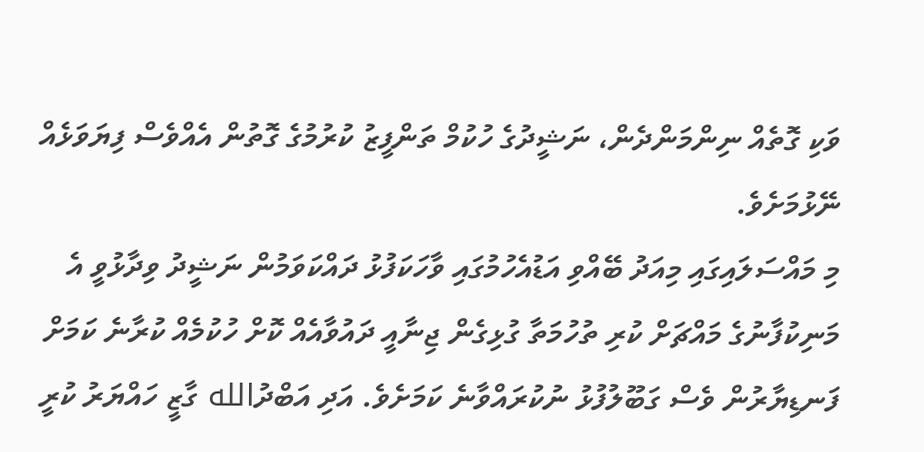ވަކި ގޮތެއް ނިންމަންދެން، ނަޝީދުގެ ހުކުމް ތަންފީޒު ކުރުމުގެ ގޮތުން އެއްވެސް ފިޔަވަޅެއް ނޭޅުމަށެވެ.
މި މައްސަލައިގައި މިއަދު ބޭއްވި އަޑުއެހުމުގައި ވާހަކަފުޅު ދައްކަވަމުން ނަޝީދު ވިދާޅުވީ އެ މަނިކުފާނުގެ މައްޗަށް ކުރި ތުހުމަތާ ގުޅިގެން ޖިނާއީ ދައުވާއެއް ކޮށް ހުކުމެއް ކުރާނެ ކަމަށް ފަނޑިޔާރުން ވެސް ގަބޫލުފުޅު ނުކުރައްވާނެ ކަމަށެވެ. އަދި އަބްދުالله ގާޒީ ހައްޔަރު ކުރީ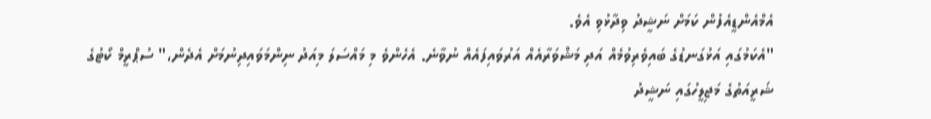އެމްއެންޑީއެފުން ކަމަށް ނަޝީދު ވިދާޅުވި އެވެ.
"އެކަމުގައި އަޅުގަނޑުގެ ބައިވެރިވުމެއް އަދި މަޝްވަރާއެއް އަރުވައިފައެއް ނުވާނެ. އެހެންވެ މި މައްސަލަ މިއަދު ނިންމަވައިދިނުމަށް އެދެން،" ސުޕްރީމް ކޯޓުގެ ޝަރީއަތުގެ މަޖިލީހުގައި ނަޝީދު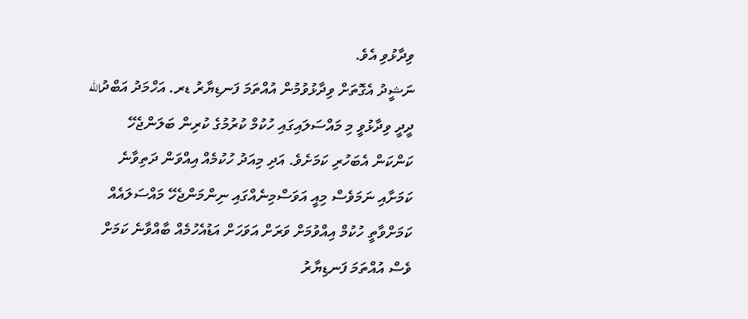ވިދާޅުވި އެވެ.
ނަޝީދު އެގޮތަށް ވިދާޅުވުމުން އުއްތަމަ ފަނޑިޔާރު ޑރ. އަހްމަދު އަބްދުالله ދީދީ ވިދާޅުވީ މި މައްސަލައިގައި ހުކުމް ކުރުމުގެ ކުރިން ބަލަންޖެހޭ ކަންކަން އެބަހުރި ކަމަށެވެ. އަދި މިއަދު ހުކުމެއް އިއްވަން ދަތިވާނެ ކަމަށާއި ނަމަވެސް މިއީ އަވަސްމިނެއްގައި ނިންމަންޖެހޭ މައްސަލައެއް ކަމަށްވާތީ ހުކުމް އިއްވުމަށް ވަރަށް އަވަހަށް އަޑުއެހުމެއް ބާއްވާނެ ކަމަށް ވެސް އުއްތަމަ ފަނޑިޔާރު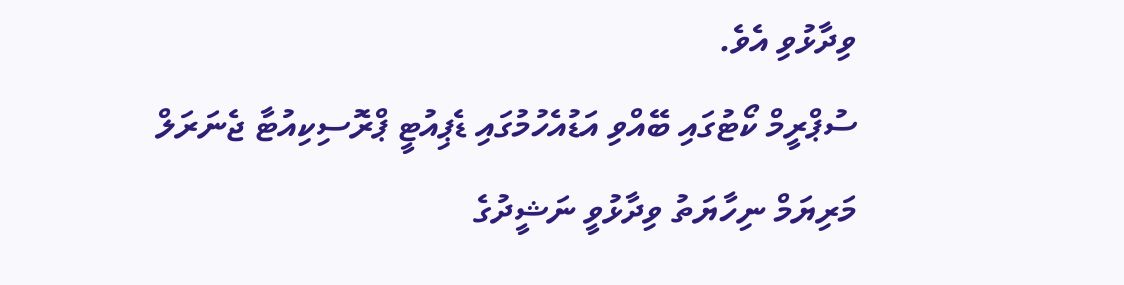ވިދާޅުވި އެވެ.
ސުޕްރީމް ކޯޓުގައި ބޭއްވި އަޑުއެހުމުގައި ޑެޕިއުޓީ ޕްރޮސިކިއުޓާ ޖެނަރަލް މަރިޔަމް ނިހާޔަތު ވިދާޅުވީ ނަޝީދުގެ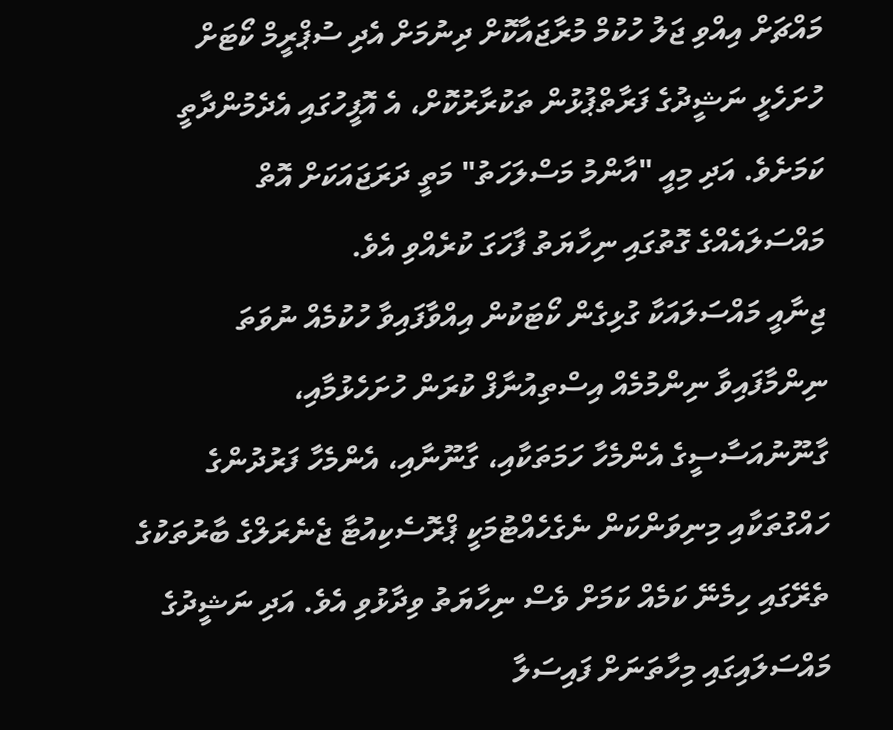މައްޗަށް އިއްވި ޖަލު ހުކުމް މުރާޖައާކޮށް ދިނުމަށް އެދި ސުޕްރީމް ކޯޓަށް ހުށަހެޅީ ނަޝީދުގެ ފަރާތްޕުޅުން ތަކުރާރުކޮށް، އެ އޮފީހުގައި އެދެމުންދާތީ ކަމަށެވެ. އަދި މިއީ "އާންމު މަސްލަހަތު" މަތީ ދަރަޖައަކަށް އޮތް މައްސަލައެއްގެ ގޮތުގައި ނިހާޔަތު ފާހަގަ ކުރެއްވި އެވެ.
ޖިނާއީ މައްސަލައަކާ ގުޅިގެން ކޯޓަކުން އިއްވާފައިވާ ހުކުމެއް ނުވަތަ ނިންމާފައިވާ ނިންމުމެއް އިސްތިއުނާފް ކުރަން ހުށަހެޅުމާއި، ގާނޫނުއަސާސީގެ އެންމެހާ ހަމަތަކާއި، ގާނޫނާއި، އެންމެހާ ފަރުދުންގެ ހައްގުތަކާއި މިނިވަންކަން ނެގެހެއްޓުމަކީ ޕްރޮސެކިއުޓާ ޖެނެރަލްގެ ބާރުތަކުގެ ތެރޭގައި ހިމެނޭ ކަމެއް ކަމަށް ވެސް ނިހާޔަތު ވިދާޅުވި އެވެ. އަދި ނަޝީދުގެ މައްސަލައިގައި މިހާތަނަށް ފައިސަލާ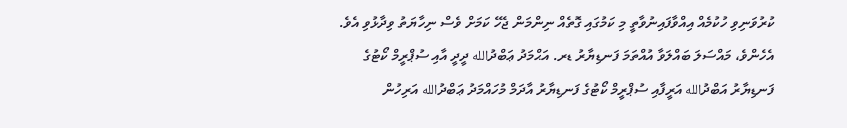ކުރުވަނިވި ހުކުމެއް އިއްވާފައިނުވާތީ މި ކަމުގައި ގޮތެއް ނިންމަން ޖެހޭ ކަމަށް ވެސް ނިހާޔަތު ވިދާޅުވި އެވެ.
އެހެންވެ، މައްސަލަ ބައްލަވާ އުއްތަމަ ފަނޑިޔާރު ޑރ. އަޙްމަދު ޢަބްދުالله ދީދީ އާއި ސުޕްރީމް ކޯޓުގެ ފަނޑިޔާރު އަބްދުالله އަރީފާއި ސުޕްރީމް ކޯޓުގެ ފަނޑިޔާރު އާދަމް މުހައްމަދު ޢަބްދުالله އަރިހުން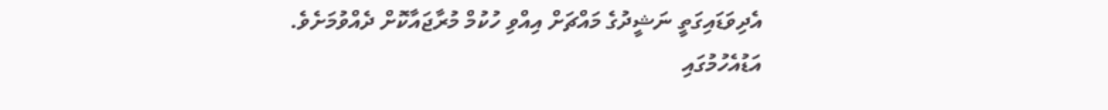އެދިވަޑައިގަތީ ނަޝީދުގެ މައްޗަށް އިއްވި ހުކުމް މުރާޖައާކޮށް ދެއްވުމަށެވެ.
އަޑުއެހުމުގައި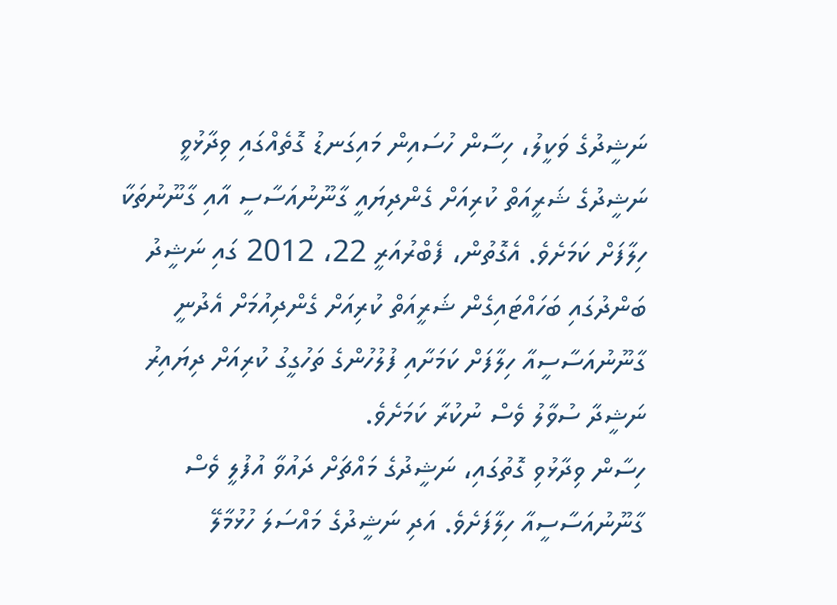ނަޝީދުގެ ވަކީލު، ހިސާން ހުސައިން މައިގަނޑު ގޮތެއްގައި ވިދާޅުވީ ނަޝީދުގެ ޝަރީއަތް ކުރިއަށް ގެންދިޔައީ ގާނޫނުއަސާސީ އާއި ގާނޫނުތަކާ ހިލާފަށް ކަމަށެވެ. އެގޮތުން، ފެބްރުއަރީ 22، 2012 ގައި ނަޝީދު ބަންދުގައި ބަހައްޓައިގެން ޝަރީއަތް ކުރިއަށް ގެންދިއުމަށް އެދުނީ ގާނޫނުއަސާސީއާ ހިލާފަށް ކަމަށާއި ފުލުހުންގެ ތަހުގީގު ކުރިއަށް ދިޔައިރު ނަޝީދާ ސުވާލު ވެސް ނުކުރާ ކަމަށެވެ.
ހިސާން ވިދާޅުވި ގޮތުގައި، ނަޝީދުގެ މައްޗަށް ދައުވާ އުފުލީ ވެސް ގާނޫނުއަސާސީއާ ހިލާފަށެވެ. އަދި ނަޝީދުގެ މައްސަލަ ހުޅުމާލޭ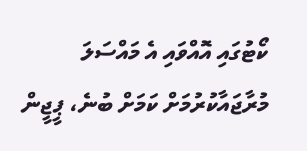ކޯޓުގައި އޮއްވައި އެ މައްސަލަ މުރާޖައާކުރުމަށް ކަމަށް ބުނެ، ޕީޖީން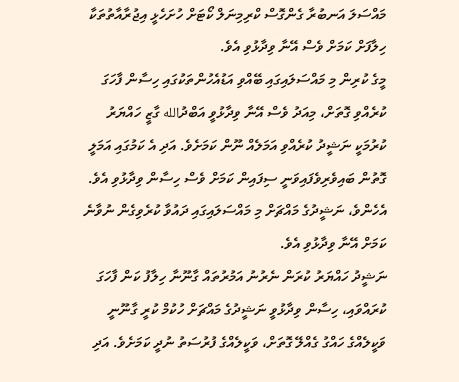މައްސަލަ އަނބުރާ ގެންގޮސް ކްރިމިނަލް ކޯޓަށް ހުށަހެޅީ އިޖުރާއާތުތަކާ ހިލާފަށް ކަމަށް ވެސް އޭނާ ވިދާޅުވި އެވެ.
މީގެ ކުރިން މި މައްސަލައިގައި ބޭއްވި އަޑުއެހުންތަކުގައި ހިސާން ފާހަގަ ކުރެއްވި ގޮތަށް، މިއަދު ވެސް އޭނާ ވިދާޅުވީ އަބްދުالله ގާޒީ ހައްޔަރު ކުރުމަކީ ނަޝީދު ކުރެއްވި އަމަލެއް ނޫން ކަމަށެވެ. އަދި އެ ކަމުގައި އަމަލީ ގޮތުން ބައިވެރިވެފައިވަނީ ސިފައިން ކަމަށް ވެސް ހިސާން ވިދާޅުވި އެވެ. އެހެންވެ، ނަޝީދުގެ މައްޗަށް މި މައްސަލައިގައި ދައުވާ ކުރެވިގެން ނުވާނެ ކަމަށް އޭނާ ވިދާޅުވި އެވެ.
ނަޝީދު ހައްޔަރު ކުރަން ނެރުނު އަމުރުތައް ގާނޫނާ ހިލާފު ކަން ފާހަގަ ކުރައްވައި، ހިސާން ވިދާޅުވީ ނަޝީދުގެ މައްޗަށް ހުކުމް ކުރީ ގާނޫނީ ވަކީލެއްގެ ހައްގު ގެއްލޭ ގޮތަށް، ވަކީލެއްގެ ފުރުސަތު ނުދީ ކަމަށެވެ. އަދި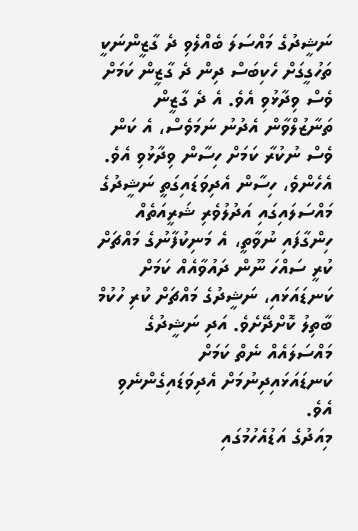ނަޝީދުގެ މައްސަލަ ބެއްލެވި ދެ ގާޒީންނަކީ ތަހުގީގަށް ހެކިބަސް ދިން ދެ ގާޒީން ކަމަށް ވެސް ވިދާޅުވި އެވެ. އެ ދެ ގާޒީން ތަނާޒުލްވާން އެދުނު ނަމަވެސް، އެ ކަން ވެސް ނުކުރާ ކަމަށް ހިސާން ވިދާޅުވި އެވެ.
އެހެންވެ، ހިސާން އެދިވަޑައިގަތީ ނަޝީދުގެ މައްސަލައިގައި އަދުލުވެރި ޝަރީއަތެއް ހިންގާފައި ނުވާތީ، އެ މަނިކުފާނުގެ މައްޗަށް ކުރީ ސައްހަ ނޫން ދައުވާއެއް ކަމަށް ކަނޑައަޅައި، ނަޝީދުގެ މައްޗަށް ކުރި ހުކުމް ބާތިލު ކޮށްދޭށެވެ. އަދި ނަޝީދުގެ މައްސަލައެއް ނެތް ކަމަށް ކަނޑައަޅައިދިނުމަށް އެދިވަޑައިގެންނެވި އެވެ.
މިއަދުގެ އަޑުއެހުމުގައި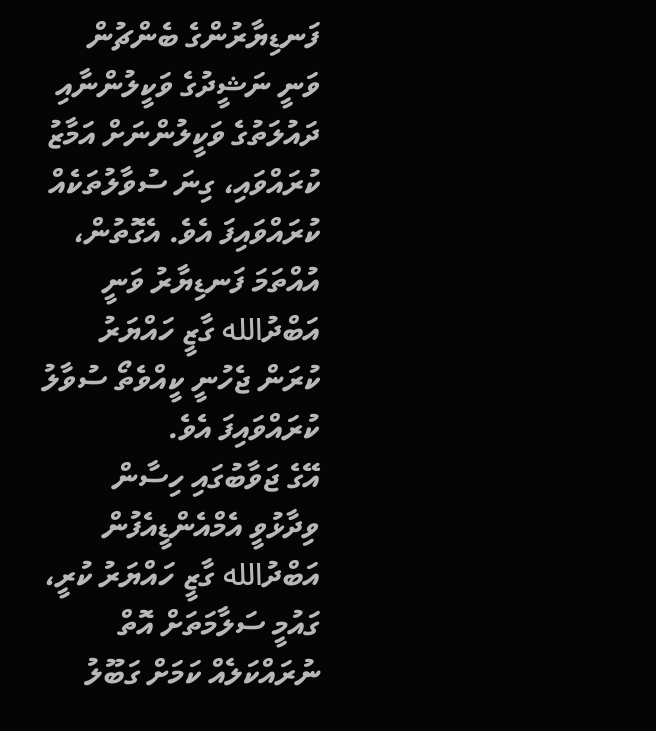ފަނޑިޔާރުންގެ ބެންޗުން ވަނީ ނަޝީދުގެ ވަކީލުންނާއި ދައުލަތުގެ ވަކީލުންނަށް އަމާޒު ކުރައްވައި، ގިނަ ސުވާލުތަކެއް ކުރައްވައިފަ އެވެ. އެގޮތުން، އުއްތަމަ ފަނޑިޔާރު ވަނީ އަބްދުالله ގާޒީ ހައްޔަރު ކުރަން ޖެހުނީ ކީއްވެތޯ ސުވާލު ކުރައްވައިފަ އެވެ.
އޭގެ ޖަވާބުގައި ހިސާން ވިދާޅުވީ އެމްއެންޑީއެފުން އަބްދުالله ގާޒީ ހައްޔަރު ކުރީ، ގައުމީ ސަލާމަތަށް އޮތް ނުރައްކަލެއް ކަމަށް ގަބޫލު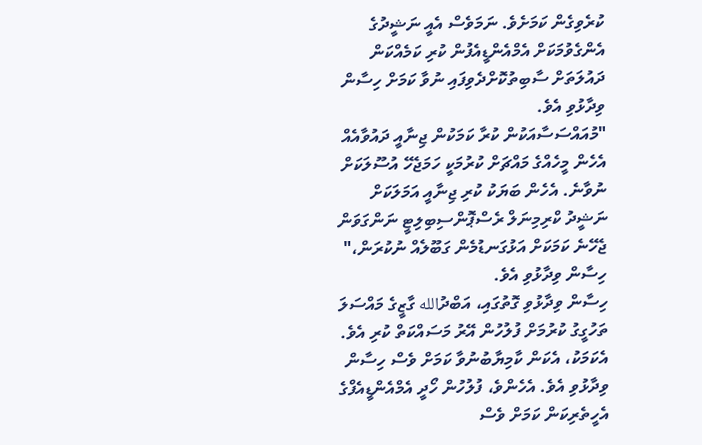ކުރެވިގެން ކަމަށެވެ. ނަމަވެސް އެއީ ނަޝީދުގެ އެންގެވުމަކަށް އެމްއެންޑީއެފުން ކުރި ކަމެއްކަން ދައުލަތަށް ސާބިތުކޮށްދެވިފައި ނުވާ ކަމަށް ހިސާން ވިދާޅުވި އެވެ.
"މުއައްސަސާއަކުން ކުރާ ކަމަކުން ޖިނާއީ ދައުވާއެއް އެހެން މީހެއްގެ މައްޗަށް ކުރުމަކީ ހަމަޖެހޭ އުސޫލަކަށް ނުވާނެ. އެހެން ބަޔަކު ކުރި ޖިނާއީ އަމަލަކަށް ނަޝީދު ކްރިމިނަލް ރެސްޕޮންސިބިލިޓީ ނަންގަވަން ޖެހޭނެ ކަމަކަށް އަޅުގަނޑުމެން ގަބޫލެއް ނުކުރަން،" ހިސާން ވިދާޅުވި އެވެ.
ހިސާން ވިދާޅުވި ގޮތުގައި، އަބްދުالله ގާޒީގެ މައްސަލަ ތަހުގީގު ކުރުމަށް ފުލުހުން އޭރު މަސައްކަތް ކުރި އެވެ. އެކަމަކު، އެކަން ކާމިޔާބުނުވާ ކަމަށް ވެސް ހިސާން ވިދާޅުވި އެވެ. އެހެންވެ، ފުލުހުން ހޯދީ އެމްއެންޑީއެފްގެ އެހީތެރިކަން ކަމަށް ވެސް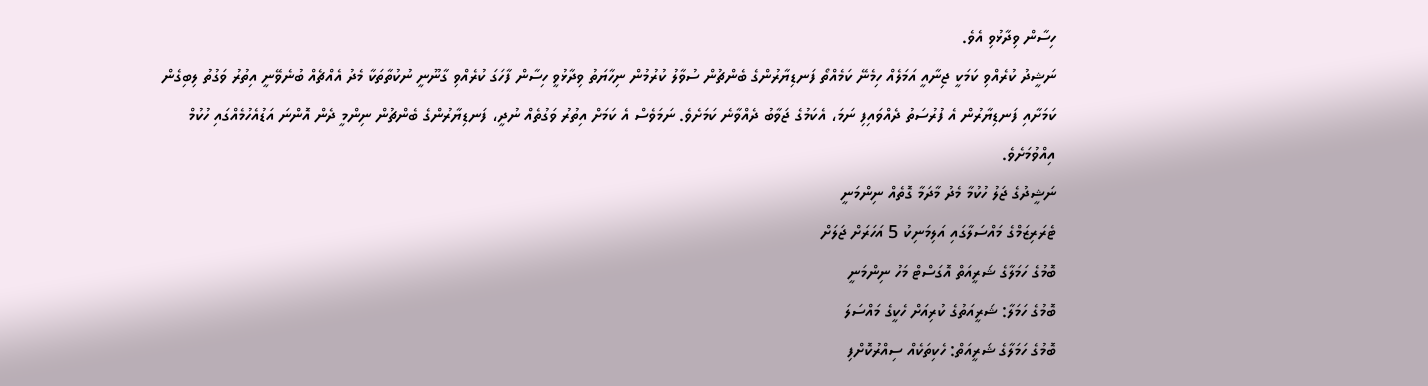ހިސާން ވިދާޅުވި އެވެ.
ނަޝީދު ކުރެއްވި ކަމަކީ ޖިނާއީ އަމަލެއް ހިމެނޭ ކަމެއްތޯ ފަނޑިޔާރުންގެ ބެންޗުން ސުވާލު ކުރުމުން ނިހާޔަތު ވިދާޅުވީ ހިސާން ފާހަގަ ކުރެއްވި ގާނޫނީ ނުކުތާތަކާ މެދު އެއްޗެއް ބުނެވޭނީ އިތުރު ވަގުތު ލިބިގެން ކަމަށާއި ފަނޑިޔާރުން އެ ފުރުސަތު ދެއްވައިފި ނަމަ، އެކަމުގެ ޖަވާބު ދެއްވާނެ ކަމަށެވެ. ނަމަވެސް އެ ކަމަށް އިތުރު ވަގުތެއް ނުދީ، ފަނޑިޔާރުންގެ ބެންޗުން ނިންމީ ދެން އޮންނަ އަޑުއެހުމެއްގައި ހުކުމް އިއްވުމަށެވެ.
ނަޝީދުގެ ޖަލު ހުކުމާ މެދު މާދަމާ ގޮތެއް ނިންމަނީ
ޓެރަރިޒަމްގެ މައްސަލާގައި އަލިމަނިކު 5 އަހަރަށް ޖަލަށް
ބޮމުގެ ހަމަލާގެ ޝަރީއަތް އޮގަސްޓް މަހު ނިންމަނީ
ބޮމުގެ ހަމަލާ: ޝަރީއަތުގެ ކުރިއަށް ހެކީގެ މައްސަލަ
ބޮމުގެ ހަމަލާގެ ޝަރީއަތް: ހެކިތަކެއް ސިއްރުކޮށްފި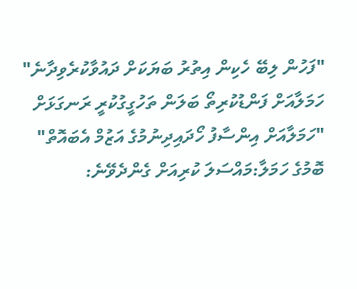"ފަހުން ލިބޭ ހެކިން އިތުރު ބަޔަކަށް ދައުވާކުރެވިދާނެ"
ހަމަލާއަށް ފަންޑުކުރިތޯ ބަލަން ތަހުގީގުކުރީ ރަނގަޅަށް
"ހަމަލާއަށް އިންސާފު ހޯދައިދިނުމުގެ އަޒުމް އެބައޮތް"
ބޮމުގެ ހަމަލާ:މައްސަލަ ކުރިއަށް ގެންދެވޭނެ: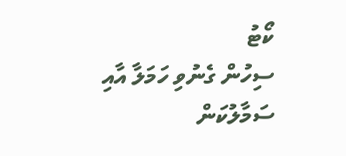ކޯޓު
ސިހުން ގެނުވި ހަމަލާ އާއި ސަމާލުކަން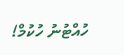ހުއްޓުނު ހުކުމް!